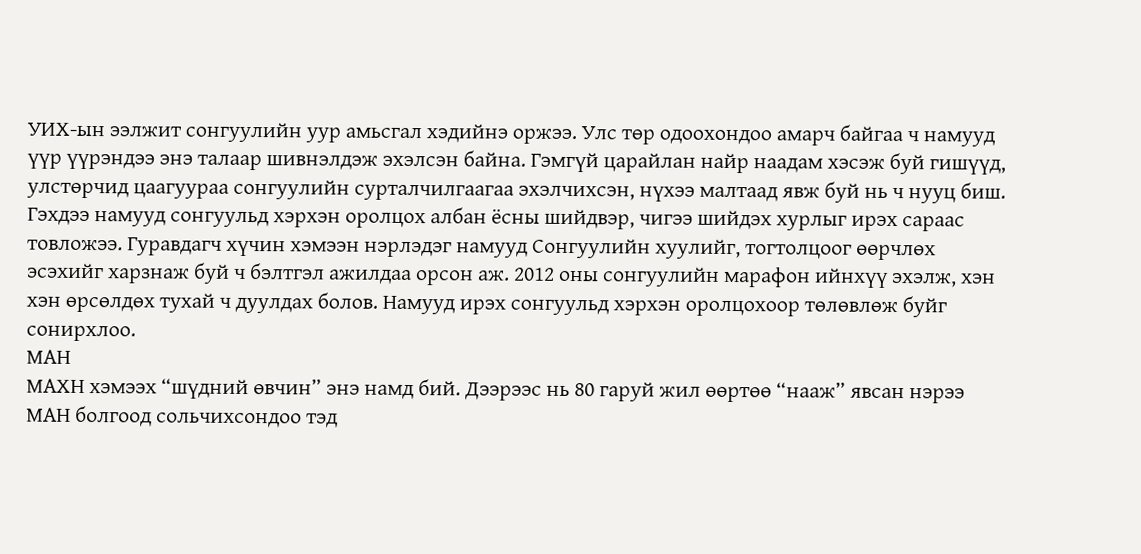УИХ-ын ээлжит сонгуулийн уур амьсгал хэдийнэ оржээ. Улс төр одоохондоо амарч байгаа ч намууд үүр үүрэндээ энэ талаар шивнэлдэж эхэлсэн байна. Гэмгүй царайлан найр наадам хэсэж буй гишүүд, улстөрчид цаагуураа сонгуулийн сурталчилгаагаа эхэлчихсэн, нүхээ малтаад явж буй нь ч нууц биш. Гэхдээ намууд сонгуульд хэрхэн оролцох албан ёсны шийдвэр, чигээ шийдэх хурлыг ирэх сараас товложээ. Гуравдагч хүчин хэмээн нэрлэдэг намууд Сонгуулийн хуулийг, тогтолцоог өөрчлөх эсэхийг харзнаж буй ч бэлтгэл ажилдаа орсон аж. 2012 оны сонгуулийн марафон ийнхүү эхэлж, хэн хэн өрсөлдөх тухай ч дуулдах болов. Намууд ирэх сонгуульд хэрхэн оролцохоор төлөвлөж буйг сонирхлоо.
МАН
МАХН хэмээх “шүдний өвчин” энэ намд бий. Дээрээс нь 80 гаруй жил өөртөө “нааж” явсан нэрээ МАН болгоод сольчихсондоо тэд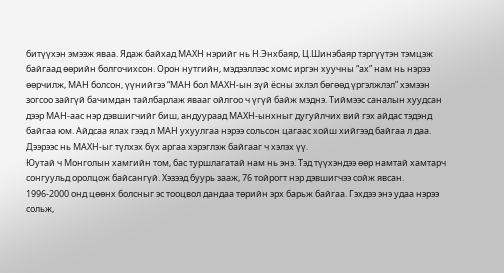битүүхэн эмээж яваа. Ядаж байхад МАХН нэрийг нь Н.Энхбаяр, Ц.Шинэбаяр тэргүүтэн тэмцэж байгаад өөрийн болгочихсон. Орон нутгийн, мэдээллээс хомс иргэн хуучны “ах” нам нь нэрээ өөрчилж, МАН болсон, үүнийгээ “МАН бол МАХН-ын зүй ёсны эхлэл бөгөөд үргэлжлэл” хэмээн зогсоо зайгүй бачимдан тайлбарлаж явааг ойлгоо ч үгүй байж мэднэ. Тиймээс саналын хуудсан дээр МАН-аас нэр дэвшигчийг биш, андуураад МАХН-ынхныг дугуйлчих вий гэх айдас тэдэнд байгаа юм. Айдсаа ялах гээд л МАН ухуулгаа нэрээ сольсон цагаас хойш хийгээд байгаа л даа. Дээрээс нь МАХН-ыг түлхэх бүх аргаа хэрэглэж байгааг ч хэлэх үү.
Юутай ч Монголын хамгийн том, бас туршлагатай нам нь энэ. Тэд түүхэндээ өөр намтай хамтарч сонгуульд оролцож байсангүй. Хэзээд буурь зааж, 76 тойрогт нэр дэвшигчээ сойж явсан. 1996-2000 онд цөөнх болсныг эс тооцвол дандаа төрийн эрх барьж байгаа. Гэхдээ энэ удаа нэрээ сольж,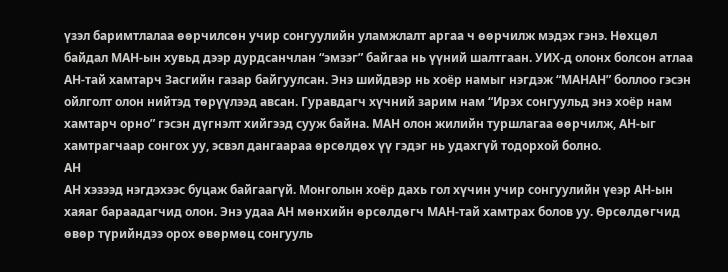үзэл баримтлалаа өөрчилсөн учир сонгуулийн уламжлалт аргаа ч өөрчилж мэдэх гэнэ. Нөхцөл байдал МАН-ын хувьд дээр дурдсанчлан “эмзэг” байгаа нь үүний шалтгаан. УИХ-д олонх болсон атлаа АН-тай хамтарч Засгийн газар байгуулсан. Энэ шийдвэр нь хоёр намыг нэгдэж “МАНАН” боллоо гэсэн ойлголт олон нийтэд төрүүлээд авсан. Гуравдагч хүчний зарим нам “Ирэх сонгуульд энэ хоёр нам хамтарч орно” гэсэн дүгнэлт хийгээд сууж байна. МАН олон жилийн туршлагаа өөрчилж, АН-ыг хамтрагчаар сонгох уу, эсвэл дангаараа өрсөлдөх үү гэдэг нь удахгүй тодорхой болно.
АН
АН хэзээд нэгдэхээс буцаж байгаагүй. Монголын хоёр дахь гол хүчин учир сонгуулийн үеэр АН-ын хаяаг бараадагчид олон. Энэ удаа АН мөнхийн өрсөлдөгч МАН-тай хамтрах болов уу. Өрсөлдөгчид өвөр түрийндээ орох өвөрмөц сонгууль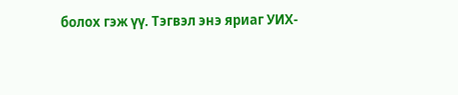болох гэж үү. Тэгвэл энэ яриаг УИХ-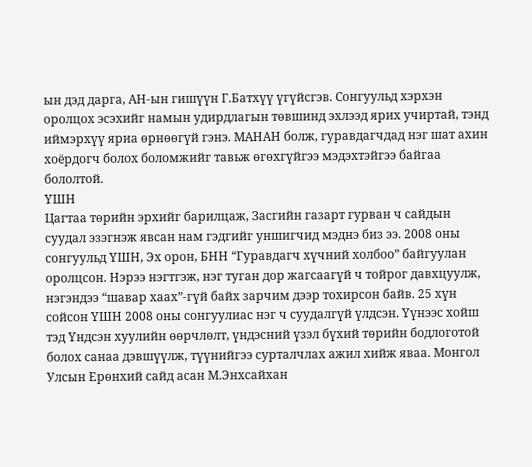ын дэд дарга, АН-ын гишүүн Г.Батхүү үгүйсгэв. Сонгуульд хэрхэн оролцох эсэхийг намын удирдлагын төвшинд эхлээд ярих учиртай, тэнд иймэрхүү яриа өрнөөгүй гэнэ. МАНАН болж, гуравдагчдад нэг шат ахин хоёрдогч болох боломжийг тавьж өгөхгүйгээ мэдэхтэйгээ байгаа бололтой.
ҮШН
Цагтаа төрийн эрхийг барилцаж, Засгийн газарт гурван ч сайдын суудал эзэгнэж явсан нам гэдгийг уншигчид мэднэ биз ээ. 2008 оны сонгуульд ҮШН, Эх орон, БНН “Гуравдагч хүчний холбоо” байгуулан оролцсон. Нэрээ нэгтгэж, нэг туган дор жагсаагүй ч тойрог давхцуулж, нэгэндээ “шавар хаах”-гүй байх зарчим дээр тохирсон байв. 25 хүн сойсон ҮШН 2008 оны сонгуулиас нэг ч суудалгүй үлдсэн. Үүнээс хойш тэд Үндсэн хуулийн өөрчлөлт, үндэсний үзэл бүхий төрийн бодлоготой болох санаа дэвшүүлж, түүнийгээ сурталчлах ажил хийж яваа. Монгол Улсын Ерөнхий сайд асан М.Энхсайхан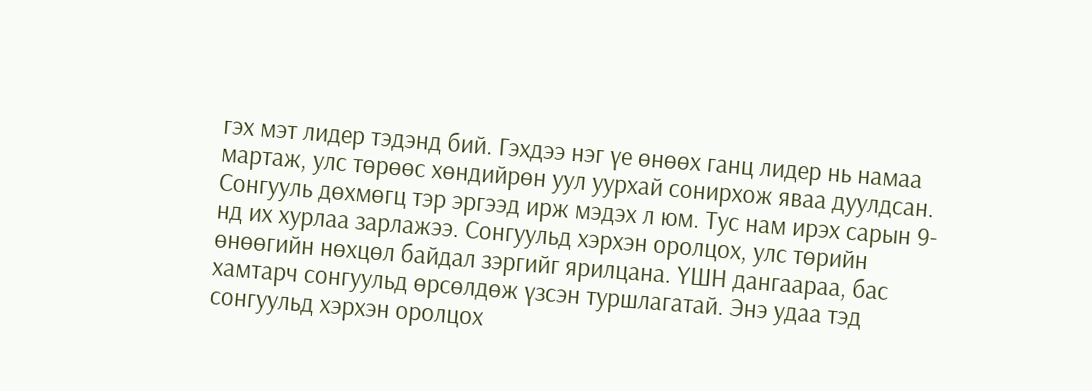гэх мэт лидер тэдэнд бий. Гэхдээ нэг үе өнөөх ганц лидер нь намаа мартаж, улс төрөөс хөндийрөн уул уурхай сонирхож яваа дуулдсан.
Сонгууль дөхмөгц тэр эргээд ирж мэдэх л юм. Тус нам ирэх сарын 9-нд их хурлаа зарлажээ. Сонгуульд хэрхэн оролцох, улс төрийн өнөөгийн нөхцөл байдал зэргийг ярилцана. ҮШН дангаараа, бас хамтарч сонгуульд өрсөлдөж үзсэн туршлагатай. Энэ удаа тэд сонгуульд хэрхэн оролцох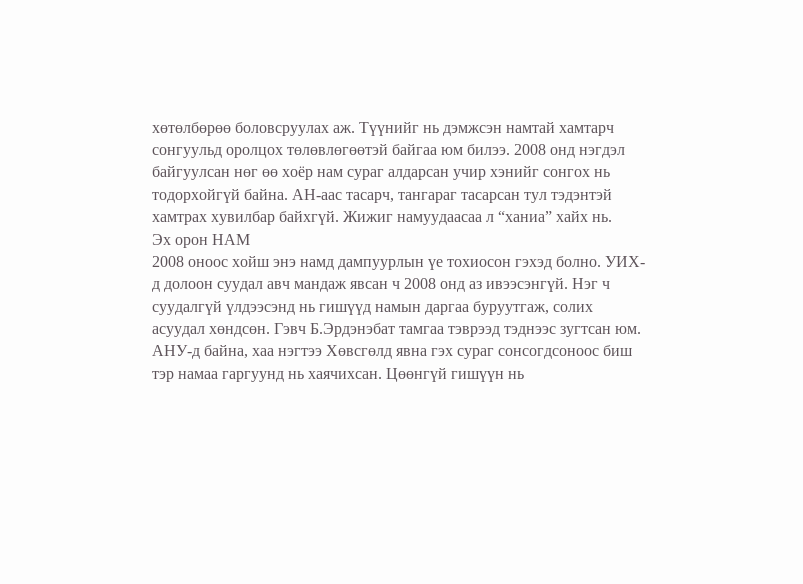хөтөлбөрөө боловсруулах аж. Түүнийг нь дэмжсэн намтай хамтарч сонгуульд оролцох төлөвлөгөөтэй байгаа юм билээ. 2008 онд нэгдэл байгуулсан нөг өө хоёр нам сураг алдарсан учир хэнийг сонгох нь тодорхойгүй байна. АН-аас тасарч, тангараг тасарсан тул тэдэнтэй хамтрах хувилбар байхгүй. Жижиг намуудаасаа л “ханиа” хайх нь.
Эх орон НАМ
2008 оноос хойш энэ намд дампуурлын үе тохиосон гэхэд болно. УИХ-д долоон суудал авч мандаж явсан ч 2008 онд аз ивээсэнгүй. Нэг ч суудалгүй үлдээсэнд нь гишүүд намын даргаа буруутгаж, солих асуудал хөндсөн. Гэвч Б.Эрдэнэбат тамгаа тэврээд тэднээс зугтсан юм. АНУ-д байна, хаа нэгтээ Хөвсгөлд явна гэх сураг сонсогдсоноос биш тэр намаа гаргуунд нь хаячихсан. Цөөнгүй гишүүн нь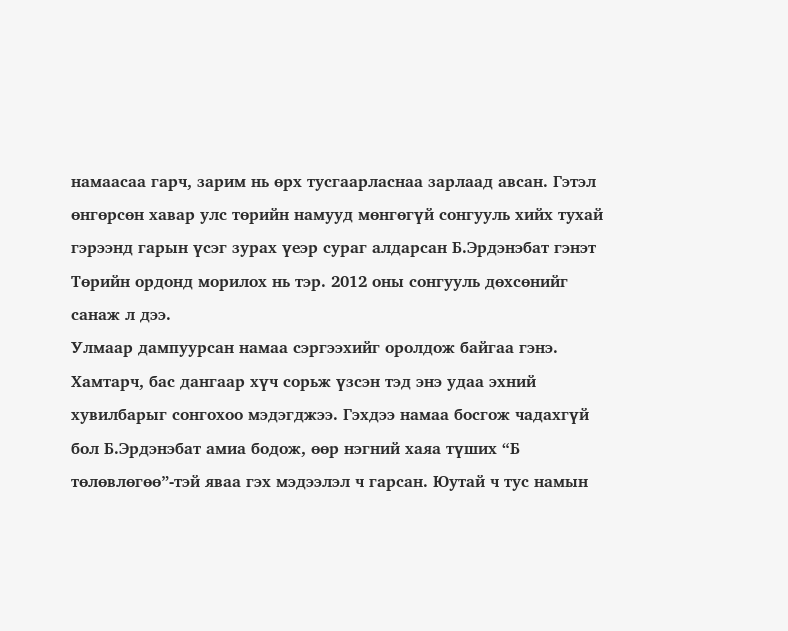намаасаа гарч, зарим нь өрх тусгаарласнаа зарлаад авсан. Гэтэл өнгөрсөн хавар улс төрийн намууд мөнгөгүй сонгууль хийх тухай гэрээнд гарын үсэг зурах үеэр сураг алдарсан Б.Эрдэнэбат гэнэт Төрийн ордонд морилох нь тэр. 2012 оны сонгууль дөхсөнийг санаж л дээ.
Улмаар дампуурсан намаа сэргээхийг оролдож байгаа гэнэ. Хамтарч, бас дангаар хүч сорьж үзсэн тэд энэ удаа эхний хувилбарыг сонгохоо мэдэгджээ. Гэхдээ намаа босгож чадахгүй бол Б.Эрдэнэбат амиа бодож, өөр нэгний хаяа түших “Б төлөвлөгөө”-тэй яваа гэх мэдээлэл ч гарсан. Юутай ч тус намын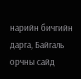нарийн бичгийн дарга, Байгаль орчны сайд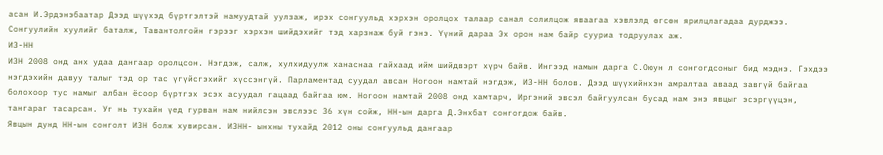асан И.Эрдэнэбаатар Дээд шүүхэд бүртгэлтэй намуудтай уулзаж, ирэх сонгуульд хэрхэн оролцох талаар санал солилцож яваагаа хэвлэлд өгсөн ярилцлагадаа дурджээ. Сонгуулийн хуулийг баталж, Тавантолгойн гэрээг хэрхэн шийдэхийг тэд харзнаж буй гэнэ. Үүний дараа Эх орон нам байр сууриа тодруулах аж.
ИЗ-НН
ИЗН 2008 онд анх удаа дангаар оролцсон. Нэгдэж, салж, хулхидуулж ханаснаа гайхаад ийм шийдвэрт хүрч байв. Ингээд намын дарга С.Оюун л сонгогдсоныг бид мэднэ. Гэхдээ нэгдэхийн давуу талыг тэд ор тас үгүйсгэхийг хүссэнгүй. Парламентад суудал авсан Ногоон намтай нэгдэж, ИЗ-НН болов. Дээд шүүхийнхэн амралтаа аваад завгүй байгаа болохоор тус намыг албан ёсоор бүртгэх эсэх асуудал гацаад байгаа юм. Ногоон намтай 2008 онд хамтарч, Иргэний эвсэл байгуулсан бусад нам энэ явцыг эсэргүүцэн, тангараг тасарсан. Уг нь тухайн үед гурван нам нийлсэн эвслээс 36 хүн сойж, НН-ын дарга Д.Энхбат сонгогдож байв.
Явцын дунд НН-ын сонголт ИЗН болж хувирсан. ИЗНН- ынхны тухайд 2012 оны сонгуульд дангаар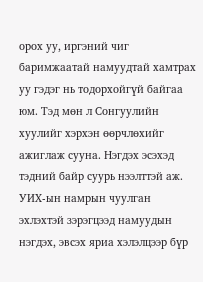орох уу, иргэний чиг баримжаатай намуудтай хамтрах уу гэдэг нь тодорхойгүй байгаа юм. Тэд мөн л Сонгуулийн хуулийг хэрхэн өөрчлөхийг ажиглаж сууна. Нэгдэх эсэхэд тэдний байр суурь нээлттэй аж. УИХ-ын намрын чуулган эхлэхтэй зэрэгцээд намуудын нэгдэх, эвсэх яриа хэлэлцээр бүр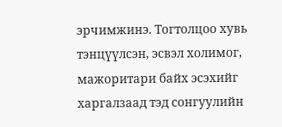эрчимжинэ. Тогтолцоо хувь тэнцүүлсэн, эсвэл холимог, мажоритари байх эсэхийг харгалзаад тэд сонгуулийн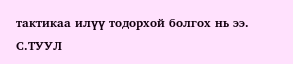тактикаа илүү тодорхой болгох нь ээ.
С.ТУУЛ